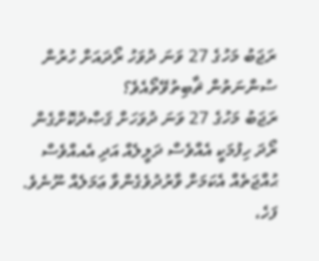ރަޖަބު މަހުގެ 27 ވަނަ ދުވަހު ރޯދައަށް ހުރުން ސުންނަތުން ޘާބިތުވޭތޯއެވެ؟
ރަޖަބު މަހުގެ 27 ވަނަ ދުވަހަށް ޤަޞްދުކޮށްގެން ރޯދަ ހިފުމަކީ އެއްވެސް ދަލީލެއް އަދި އެއއްވެސް ޙުއްޖަތެއް އެކަމަށް ވާރުދުވެގެންވާ ޢަމަލެއް ނޫނެވެ.
ފަހެ،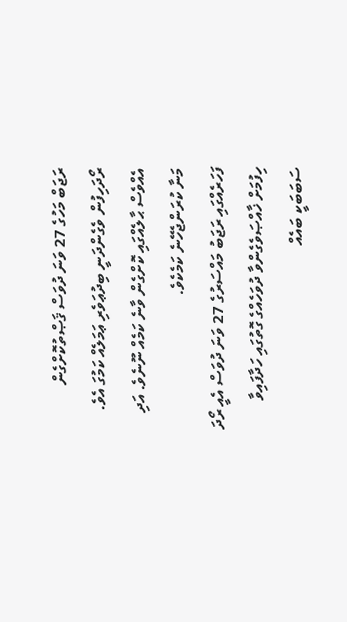ރަޖަބް މަހުގެ 27 ވަނަ ދުވަސް ޤަޞްތުކޮށްގެން ރޯދަހިފުން ވެގެންދަނީ ބިދުޢަވެރި ޢަމަލެއް ކަމުގަ އެވެ. އެއްވެސް ޙާލެއްގައި ކޮށްގެން ވާނެ ކަމެއް ނޫނެވެ. އަދި މަނާ ކުރަންޖެހޭނެ ކަމެކެވެ.
ފަހަރެއްގައި ރަޖަބު މައްސަރުގެ 27 ވަނަ ދުވަސް އެއީ ރޯދަ ހިފުމަށް ޚާއްޞަވެގެންވާ ދުވަހެއްގެ ގޮތުގައި ހަދާފައިވާ ސަބަބަކީ ބައެއް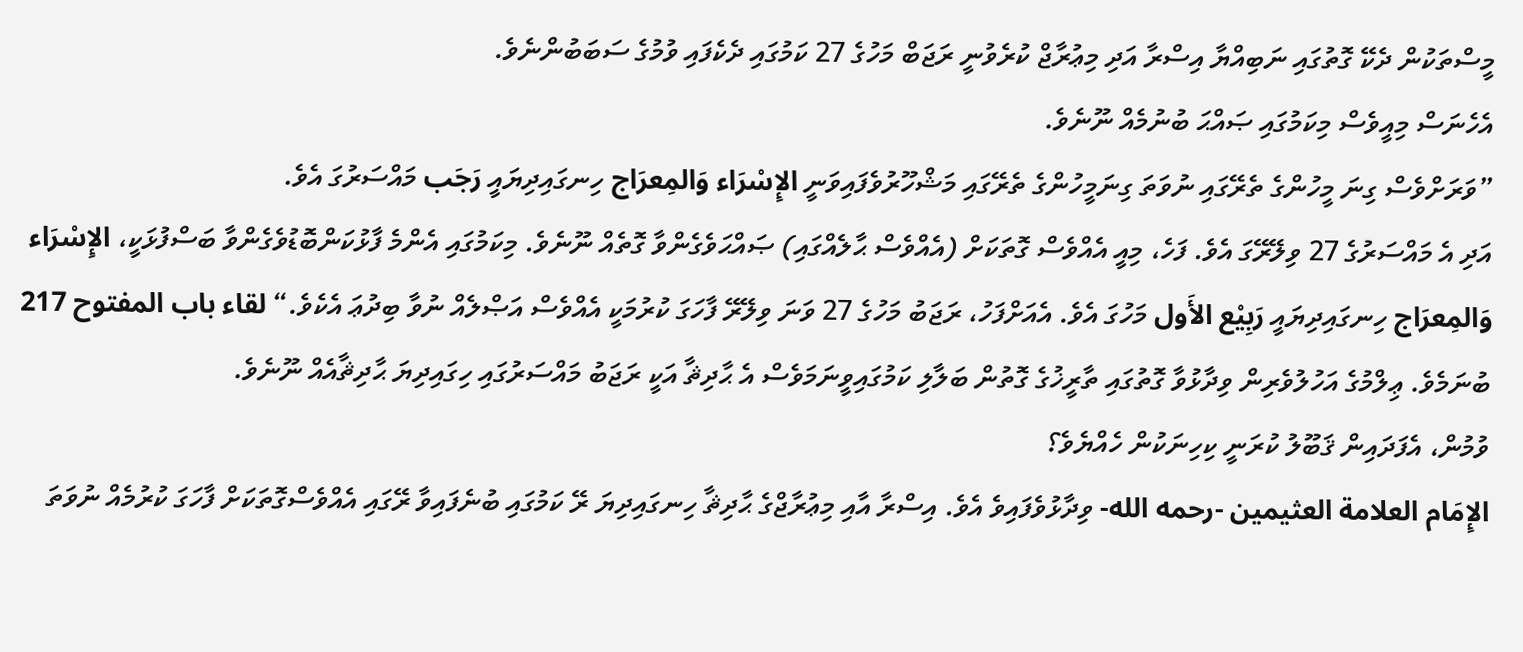މީސްތަކުން ދެކޭ ގޮތުގައި ނަބިއްޔާ އިސްރާ އަދި މިޢުރާޖް ކުރެވުނީ ރަޖަބް މަހުގެ 27 ކަމުގައި ދެކެފައި ވުމުގެ ސަބަބުންނެވެ.
އެހެނަސް މިއީވެސް މިކަމުގައި ޞައްޙަ ބުނުމެއް ނޫނެވެ.
”ވަރަށްވެސް ގިނަ މީހުންގެ ތެރޭގައި ނުވަތަ ގިނަމީހުންގެ ތެރޭގައި މަޝްހޫރުވެފައިވަނީ الإِسْرَاء وَالمِعرَاج ހިނގައިދިޔައީ رَجَب މައްސަރުގަ އެވެ.
އަދި އެ މައްސަރުގެ 27 ވިލޭރޭގަ އެވެ. ފަހެ، މިއީ އެއްވެސް ގޮތަކަށް (އެއްވެސް ޙާލެއްގައި) ޞައްޙަވެގެންވާ ގޮތެއް ނޫނެވެ. މިކަމުގައި އެންމެ ފާޅުކަންބޮޑުވެގެންވާ ބަސްފުޅަކީ، الإِسْرَاء وَالمِعرَاج ހިނގައިދިޔައީ رَبِيْع الأَول މަހުގަ އެވެ. އެއަށްފަހު، ރަޖަބު މަހުގެ 27 ވަނަ ވިލޭރޭ ފާހަގަ ކުރުމަކީ އެއްވެސް އަޞްލެއް ނުވާ ބިދުޢަ އެކެވެ.“ لقاء باب المفتوح 217
ބުނަމެވެ. ޢިލްމުގެ އަހުލުވެރިން ވިދާޅުވާ ގޮތުގައި ތާރީޚުގެ ގޮތުން ބަލާލި ކަމުގައިވީނަމަވެސް އެ ޙާދިޘާ އަކީ ރަޖަބު މައްސަރުގައި ހިގައިދިޔަ ޙާދިޘާއެއް ނޫނެވެ.
ވުމުން، އެފަދައިން ޤަބޫލު ކުރަނީ ކިހިނަކުން ހެއްޔެވެ؟
الإِمَام العلامة العثيمين -رحمه الله- ވިދާޅުވެފައިވެ އެވެ. އިސްރާ އާއި މިޢުރާޖްގެ ޙާދިޘާ ހިނގައިދިޔަ ރޭ ކަމުގައި ބުނެފައިވާ ރޭގައި އެއްވެސްގޮތަކަށް ފާހަގަ ކުރުމެއް ނުވަތަ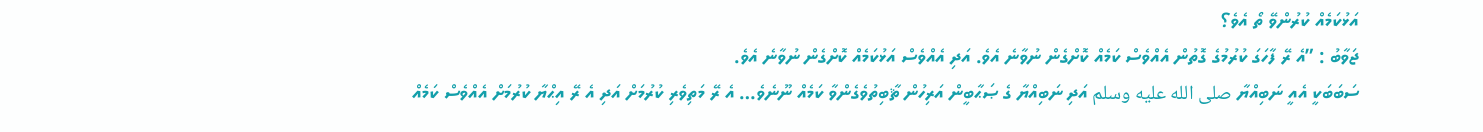އަޅުކަމެއް ކުރުންވޭ ތޯ އެވެ؟
ޖަވާބު : ”އެ ރޭ ފާހަގަ ކުރުމުގެ ގޮތުން އެއްވެސް ކަމެއް ކޮށްގެން ނުވާނެ އެވެ. އަދި އެއްވެސް އަޅުކަމެއް ކޮށްގެން ނުވާނެ އެވެ.
ސަބަބަކީ އެއީ ނަބިއްޔާ صلى الله عليه وسلم އަދި ނަބިއްޔާ ގެ ޞަޙާބީން އަރިހުން ޘާބިތުވެގެންވާ ކަމެއް ނޫނެވެ… އެ ރޭ މަތިވެރި ކުރުމަށް އަދި އެ ރޭ އިޙްޔާ ކުރުމަށް އެއްވެސް ކަމެއް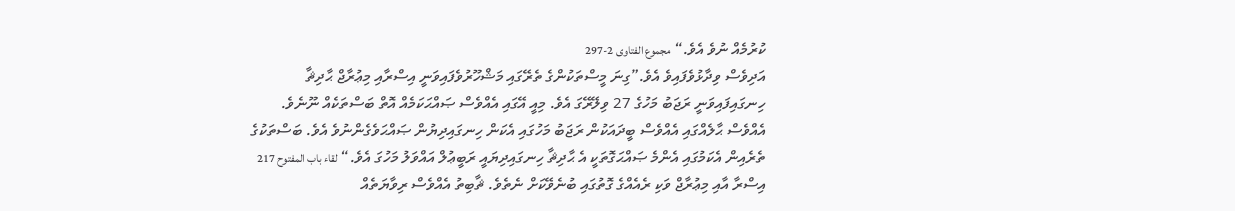ކުރުމެއް ނުވެ އެވެ.“ مجموع الفتاوى 2-297
އަދިވެސް ވިދާޅުވެފައިވެ އެވެ.”ގިނަ މީސްތަކުންގެ ތެރޭގައި މަޝްހޫރުވެފައިވަނީ އިސްރާއި މިޢުރާޖް ޙާދިޘާ ހިނގައިފައިވަނީ ރަޖަބު މަހުގެ 27 ވިލޭރޭގަ އެވެ. މިއީ އޭގައި އެއްވެސް ޞައްޙަކަމެއް އޮތް ބަސްތަކެއް ނޫނެވެ. އެއްވެސް ޙާލެއްގައި އެއްވެސް ބީދައަކުން ރަޖަބު މަހުގައި އެކަން ހިނގައިދިޔުން ޞައްޙަވެގެންނުވެ އެވެ. ބަސްތަކުގެ ތެރެއިން އެކަމުގައި އެންމެ ޞައްޙަގޮތަކީ އެ ޙާދިޘާ ހިނގައިދިޔައީ ރަބީޢުލް އައްވަލު މަހުގަ އެވެ.“ لقاء باب المفتوح 217
އިސްރާ އާއި މިޢުރާޖް ވަކި ރެއެއްގެ ގޮތުގައި ބުނެވޭކަށް ނެތެވެ. ޘާބިތު އެއްވެސް ރިވާޔަތެއް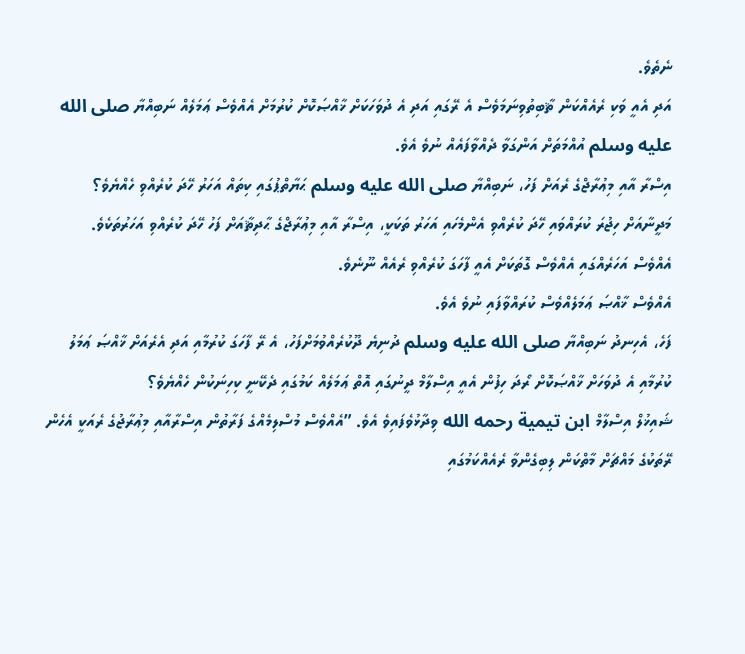ނެތެވެ.
އަދި އެއީ ވަކި ރެއެއްކަން ޘާބިތުވިނަމަވެސް އެ ރޭގައި އަދި އެ ދުވަހަކަށް ޚާއްޞަކޮށް ކުރުމަށް އެއްވެސް ޢަމަލެއް ނަބިއްޔާ صلى الله عليه وسلم އުއްމަތަށް އަންގަވާ ދެއްވާފައެއް ނުވެ އެވެ.
އިސްރާ އާއި މިޢުރާޖްގެ ރެއަށް ފަހު، ނަބިއްޔާ صلى الله عليه وسلم ޙަޔާތްޕުގައި ކިތައް އަހަރު ހޭދަ ކުރެއްވި ހެއްޔެވެ؟
މަދީނާއަށް ހިޖުރަ ކުރައްވައި ހޭދަ ކުރެއްވި އެންމެހައި އަހަރު ތަކަކީ، އިސްރާ އާއި މިޢުރާޖްގެ ޙާދިޘާއަށް ފަހު ހޭދަ ކުރެއްވި އަހަރުތަކެވެ.
އެއްވެސް އަހަރެއްގައި އެއްވެސް ގޮތަކަށް އެއީ ފާހަގަ ކުރެއްވި ރެއެއް ނޫނެވެ.
އެއްވެސް ޚާއްޞަ ޢަމަލެއްވެސް ކުރައްވާފައި ނުވެ އެވެ.
ފަހެ، އެހިނދު ނަބިއްޔާ صلى الله عليه وسلم ދުނިޔެ ދޫކުރެއްވުމަށްފަހު، އެ ރޭ ފާހަގަ ކުރުމާއި އަދި އެރެއަށް ޚާއްޞަ ޢަމަލު ކުރުމާއި އެ ދުވަހަށް ޚާއްޞަކޮށް ރޯދަ ހިފުން އެއީ އިސްލާމް ދީނުގައި އޮތް ޢަމަލެއް ކަމުގައި ދެކޭނީ ކިހިނަކުން ހެއްޔެވެ؟
ޝައިޚުލް އިސްލާމް ابن تيمية رحمه الله ވިދާޅުވެފައިވެ އެވެ. ”އެއްވެސް މުސްލިމެއްގެ ފަރާތުން އިސްރާއާއި މިޢުރާޖުގެ ރެއަކީ އެހެން ރޭތަކުގެ މައްޗަށް މާތްކަން ލިބިގެންވާ ރެއެއްކަމުގައި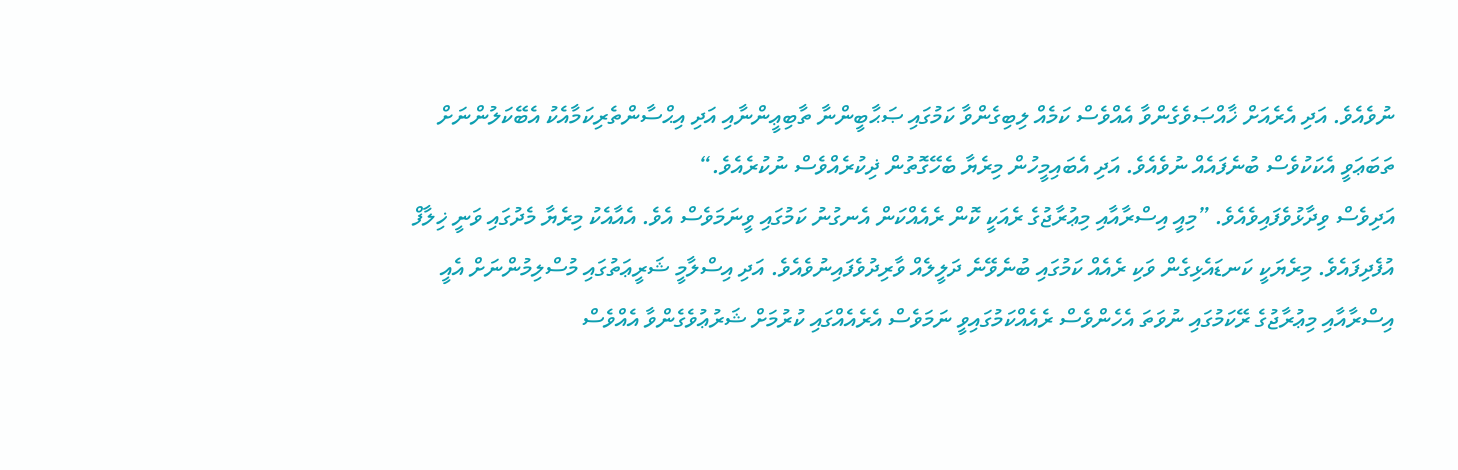ނުވެއެވެ. އަދި އެރެއަށް ޚާއްޞަވެގެންވާ އެއްވެސް ކަމެއް ލިބިގެންވާ ކަމުގައި ޞަޙާބީންނާ ތާބިޢީންނާއި އަދި އިޙްސާންތެރިކަމާއެކު އެބޭކަލުންނަށް ތަބަޢަވީ އެކަކުވެސް ބުނެފައެއް ނުވެއެވެ. އަދި އެބައިމީހުން މިރެޔާ ބެހޭގޮތުން ޛިކުރެއްވެސް ނުކުރެއެވެ.“
އަދިވެސް ވިދާޅުވެފައިވެއެވެ. ”މިއީ އިސްރާއާއި މިޢުރާޖުގެ ރެއަކީ ކޮން ރެއެއްކަން އެނގުނު ކަމުގައި ވީނަމަވެސް އެވެ. އެއާއެކު މިރެޔާ މެދުގައި ވަނީ ޚިލާފް އުފެދިފައެވެ. މިރެޔަކީ ކަނޑައެޅިގެން ވަކި ރެއެއް ކަމުގައި ބުނެވޭނެ ދަލީލެއް ވާރިދުވެފައިނުވެއެވެ. އަދި އިސްލާމީ ޝަރީޢަތުގައި މުސްލިމުންނަށް އެއީ އިސްރާއާއި މިޢުރާޖުގެ ރޭކަމުގައި ނުވަތަ އެހެންވެސް ރެއެއްކަމުގައިވީ ނަމަވެސް އެރެއެއްގައި ކުރުމަށް ޝަރުޢުވެގެންވާ އެއްވެސް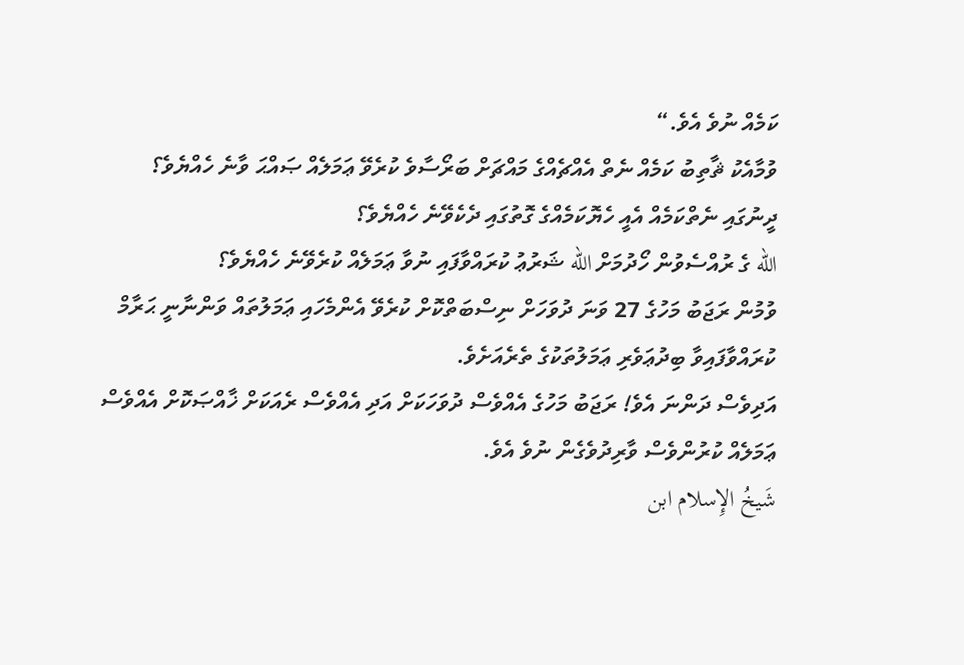ކަމެއް ނުވެ އެވެ.“
ވުމާއެކު ޘާތިބު ކަމެއް ނެތް އެއްޗެއްގެ މައްޗަށް ބަރޯސާވެ ކުރެވޭ ޢަމަލެއް ޞައްޙަ ވާނެ ހެއްޔެވެ؟
ދީނުގައި ނެތްކަމެއް އެއީ ހެޔޮކަމެއްގެ ގޮތުގައި ދެކެވޭނެ ހެއްޔެވެ؟
الله ގެ ރުއްސެވުން ހޯދުމަށް الله ޝަރުޢު ކުރައްވާފައި ނުވާ ޢަމަލެއް ކުރެވޭނެ ހެއްޔެވެ؟
ވުމުން ރަޖަބު މަހުގެ 27 ވަނަ ދުވަހަށް ނިސްބަތްކޮށް ކުރެވޭ އެންމެހައި ޢަމަލުތައް ވަންނާނީ ޙަރާމް ކުރައްވާފައިވާ ބިދުޢަވެރި ޢަމަލުތަކުގެ ތެރެއަށެވެ.
އަދިވެސް ދަންނަ އެވެ! ރަޖަބު މަހުގެ އެއްވެސް ދުވަހަކަށް އަދި އެއްވެސް ރެއަކަށް ޚާއްޞަކޮށް އެއްވެސް ޢަމަލެއް ކުރުންވެސް ވާރިދުވެގެން ނުވެ އެވެ.
شَيخُ الإِسلام ابن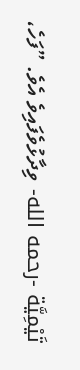تَيْمِيَّة -رحمه الله- ވިދާޅުވެފައިވެ އެވެ. ”ފަހެ،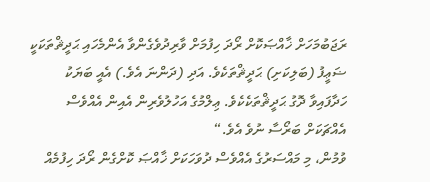ރަޖަބުމަހަށް ޚާއްޞަކޮށް ރޯދަ ހިފުމަށް ވާރިދުވެގެންވާ އެންމެހައި ޙަދީޘްތަކަކީ ޟަޢީފު (ބަލިކަށި) ޙަދީޘްތަކެވެ. އަދި (ދަންނަ އެވެ.) އެއީ ބަޔަކު ހަދާފައިވާ ދޮގު ޙަދީޘްތަކެކެވެ. ޢިލްމުގެ އަހުލުވެރިން އެއިން އެއްވެސް އެއްޗަކަށް ބަރޯސާ ނުވެ އެވެ.“
ވުމުން، މި މައްސަރުގެ އެއްވެސް ދުވަހަކަށް ޚާއްޞަ ކޮށްގެން ރޯދަ ހިފުމެއް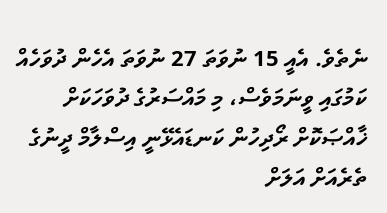ނެތެވެ. އެއީ 15 ނުވަތަ 27 ނުވަތަ އެހެން ދުވަހެއް ކަމުގައި ވީނަމަވެސް، މި މައްސަރުގެ ދުވަހަކަށް ޚާއްޞަކޮށް ރޯދިހުން ކަނޑައެޅޭނީ އިސްލާމް ދީނުގެ ތެރެއަށް އަލަށް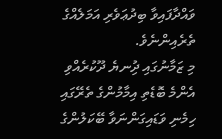ވައްދާފައިވާ ބިދުޢަވެރި އަމަލެއްގެ ތެރެއިންނެވެ.
މި ޒަމާނުގައި ދުިނޔެ ދޫކުރެއްވި އެންމެ ބޮޑެތި އިމާމުންގެ ތެރޭގައި ހިމެނި ވަޑައިގަންނަވާ ބޭކަލުންގެ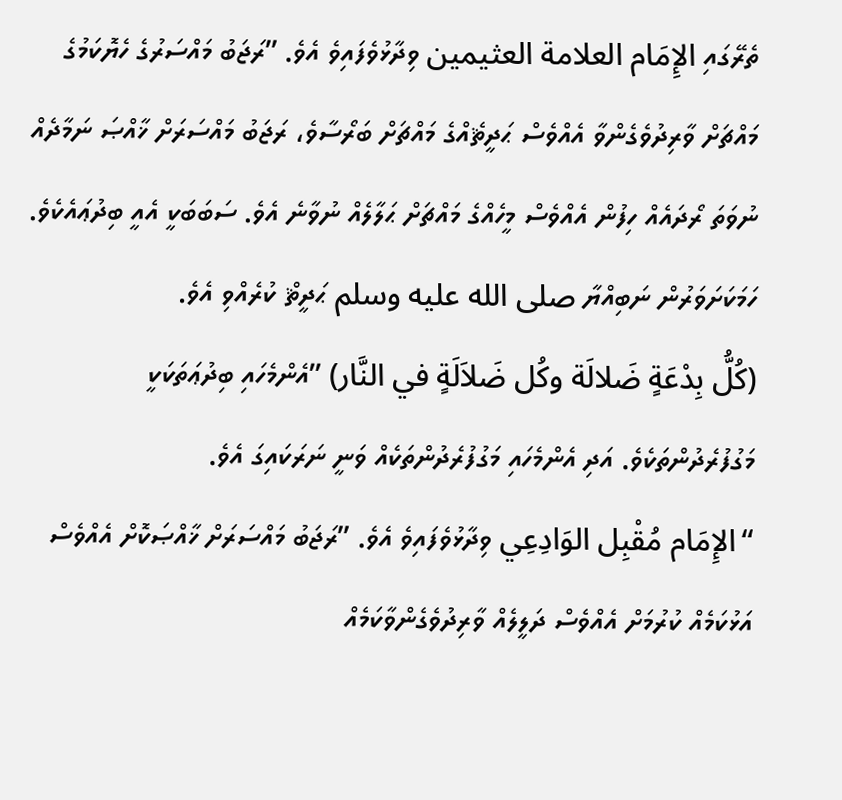ތެރޭގައި الإِمَام العلامة العثيمين ވިދާޅުވެފައިވެ އެވެ. ”ރަޖަބު މައްސަރުގެ ހެޔޮކަމުގެ މައްޗަށް ވާރިދުވެގެންވާ އެއްވެސް ޙަދީޘެއްގެ މައްޗަށް ބަރޯސާވެ، ރަޖަބު މައްސަރަށް ޚާއްޞަ ނަމާދެއް ނުވަތަ ރޯދައެއް ހިފުން އެއްވެސް މީހެއްގެ މައްޗަށް ޙަލާލެއް ނުވާނެ އެވެ. ސަބަބަކީ އެއީ ބިދުޢައެކެވެ. ހަމަކަށަވަރުން ނަބިއްޔާ صلى الله عليه وسلم ޙަދީޘް ކުރެއްވި އެވެ.
(كُلُّ بِدْعَةٍ ضَلالَة وكُل ضَلاَلَةٍ في النَّار) ”އެންމެހައި ބިދުޢަތަކަކީ މަގުފުރެދުންތަކެވެ. އަދި އެންމެހައި މަގުފުރެދުންތަކެއް ވަނީ ނަރަކައިގަ އެވެ.
“الإِمَام مُقْبِل الوَادِعِي ވިދާޅުވެފައިވެ އެވެ. ”ރަޖަބު މައްސަރަށް ޚާއްޞަކޮށް އެއްވެސް އަޅުކަމެއް ކުރުމަށް އެއްވެސް ދަލީލެއް ވާރިދުވެގެންވާކަމެއް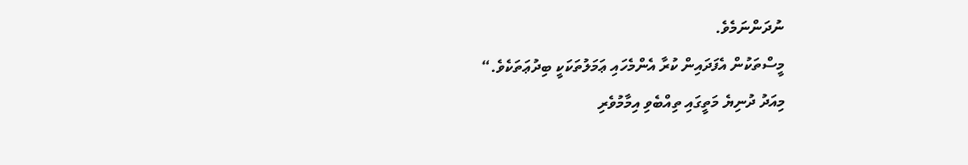ނުދަންނަމެވެ.
މީސްތަކުން އެފަދައިން ކުރާ އެންމެހައި ޢަމަލުތަކަކީ ބިދުޢަތަކެވެ.“
މިއަދު ދުނިޔެ މަތީގައި ތިއްބެވި އިމާމުވެރި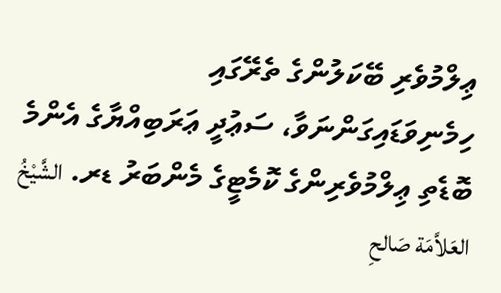ޢިލްމުވެރި ބޭކަލުންގެ ތެރޭގައި ހިމެނިވަޑައިގަންނަވާ، ސަޢުދީ ޢަރަބިއްޔާގެ އެންމެ ބޮޑެތި ޢިލްމުވެރިންގެ ކޮމެޓީގެ މެންބަރު ޑރ. الشَّيْخُ العَلاَّمَة صَالحِ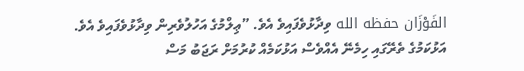الفَوْزَان حفظه الله ވިދާޅުވެފައިވެ އެވެ. ”ޢިލްމުގެ އަހުލުވެރިން ވިދާޅުވެފައިވެ އެވެ. އަޅުކަމުގެ ތެރޭގައި ހިމެނޭ އެއްވެސް އަޅުކަމެއް ކުރުމަށް ރަޖަބު މަސް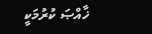ޚާއްޞަ ކުރުމަކީ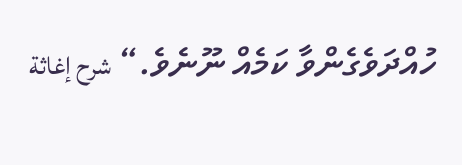ހުއްދަވެގެންވާ ކަމެއް ނޫނެވެ.“ شرح إغاثة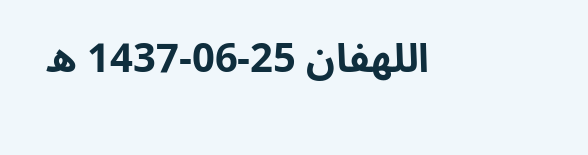اللهفان 25-06-1437 ه